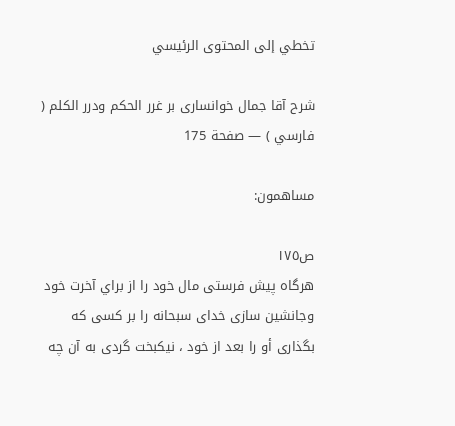تخطي إلى المحتوى الرئيسي

شرح آقا جمال خوانسارى بر غرر الحكم ودرر الكلم ( فارسي ) — صفحة 175

مساهمون:

ص١٧٥
هرگاه پيش فرستى مال خود را از براي آخرت خود وجانشين سازى خداى سبحانه را بر كسى كه بگذارى أو را بعد از خود ، نيكبخت گردى به آن چه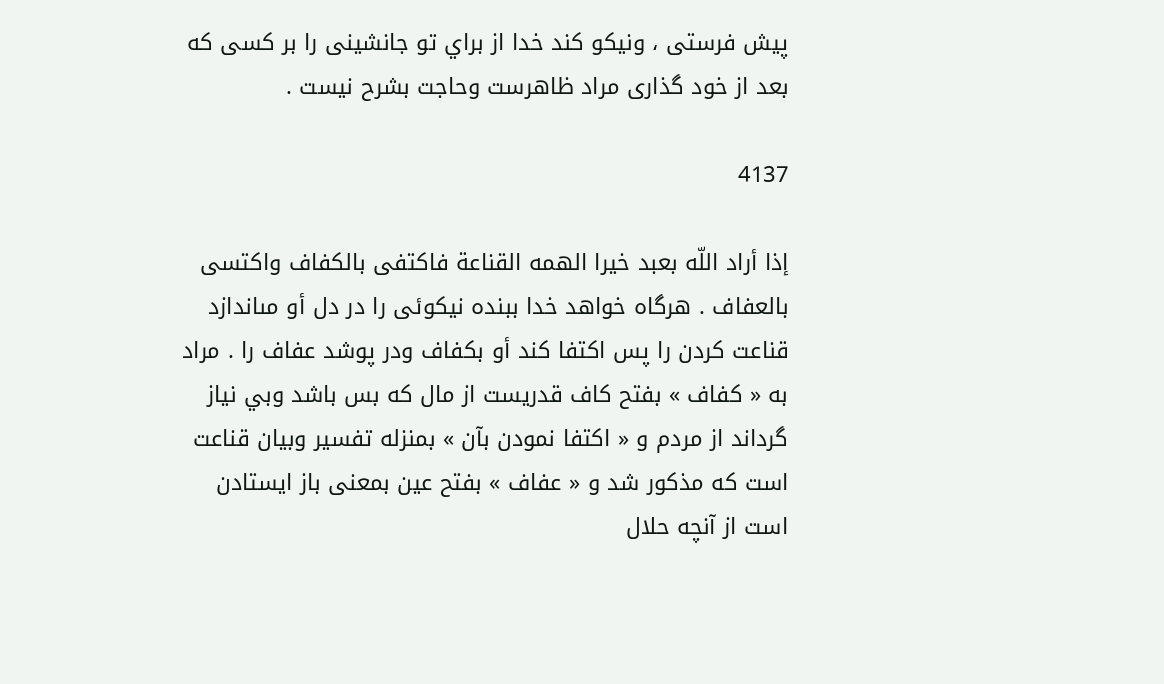پيش فرستى ، ونيكو كند خدا از براي تو جانشينى را بر كسى كه بعد از خود گذارى مراد ظاهرست وحاجت بشرح نيست .

4137

إذا أراد اللّه بعبد خيرا الهمه القناعة فاكتفى بالكفاف واكتسى بالعفاف . هرگاه خواهد خدا ببنده نيكوئى را در دل أو مىاندازد قناعت كردن را پس اكتفا كند أو بكفاف ودر پوشد عفاف را . مراد به « كفاف » بفتح كاف قدريست از مال كه بس باشد وبي نياز گرداند از مردم و « اكتفا نمودن بآن » بمنزله تفسير وبيان قناعت است كه مذكور شد و « عفاف » بفتح عين بمعنى باز ايستادن است از آنچه حلال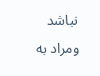نباشد ومراد به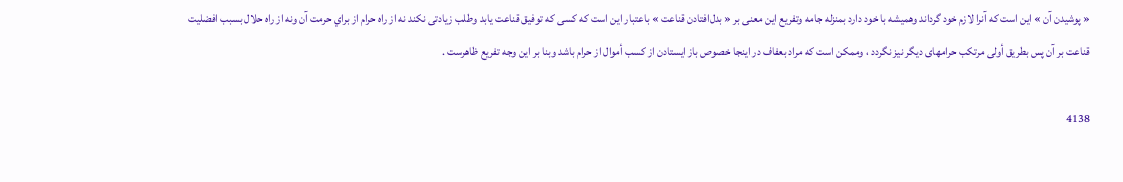« پوشيدن آن » اين است كه آنرا لازم خود گرداند وهميشه با خود دارد بمنزله جامه وتفريع اين معنى بر « بدل‌افتادن قناعت » باعتبار اين است كه كسى كه توفيق قناعت يابد وطلب زيادتى نكند نه از راه حرام از براي حرمت آن ونه از راه حلال بسبب افضليت قناعت بر آن پس بطريق أولى مرتكب حرامهاى ديگر نيز نگردد ، وممكن است كه مراد بعفاف در اينجا خصوص باز ايستادن از كسب أموال از حرام باشد وبنا بر اين وجه تفريع ظاهرست .

4138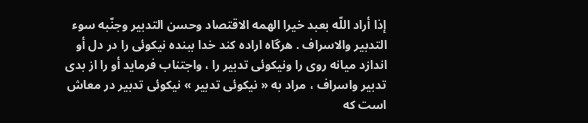إذا أراد اللّه بعبد خيرا الهمه الاقتصاد وحسن التدبير وجنّبه سوء التدبير والاسراف . هرگاه اراده كند خدا ببنده نيكوئى را در دل أو اندازد ميانه روى را ونيكوئى تدبير را ، واجتناب فرمايد أو را از بدى تدبير واسراف ، مراد به « نيكوئى تدبير » نيكوئى تدبير در معاش است كه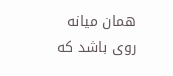همان ميانه روى باشد كه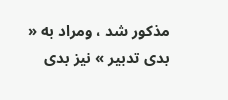مذكور شد ، ومراد به « بدى تدبير » نيز بدى